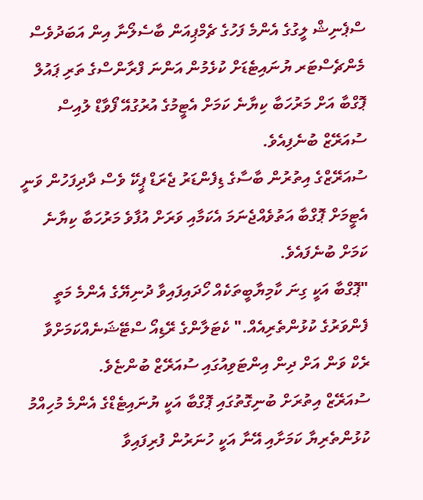ސްޕެނިޝް ލީގުގެ އެންމެ ފަހުގެ ޗެމްޕިއަން ބާސެލޯނާ އިން އަބަދުވެސް މެންޗެސްޓަރ ޔުނައިޓެޑަށް ކުޅެމުން އަންނަ ފްރާންސްގެ ތަރި ޕައުލް ޕޮގްބާ އަށް މަރުހަބާ ކިޔާނެ ކަމަށް އެޓީމުގެ އުރުގުއޭ ފޯވާޑް ލުއިސް ސުއަރޭޒް ބުނެފިއެވެ.
ސުއަރޭޒްގެ އިތުރުން ބާސާގެ ޑިފެންޑަރު ޖެރަޑް ޕީކޭ ވެސް ދާދިފަހުން ވަނީ އެޓީމަށް ޕޮގްބާ އަތުވެއްޖެނަމަ އެކަމާއި ވަރަށް އުފާވެ މަރުހަބާ ކިޔާނެ ކަމަށް ބުނެފައެވެ.
"ޕޮގްބާ އަކީ ގިނަ ކާމިޔާބީތަކެއް ހޯދައިފައިވާ ދުނިޔޭގެ އެންމެ މަތީ ފެންވަރުގެ ކުޅުންތެރިއެއް." ކެޓަލާންގެ ރޭޑިއޯ ސްޓޭޝަނެއްކަމަށްވާ ރެކް ވަން އަށް ދިން އިންޓަވިއުގައި ސުއަރޭޒް ބުންޏެވެ.
ސުއަރޭޒް އިތުރަށް ބުނިގޮތުގައި ޕޮގްބާ އަކީ ޔުނައިޓެޑްގެ އެންމެ މުހިއްމު ކުޅުންތެރިޔާ ކަމަށާއި އޭނާ އަކީ ހުނަރުން ފުރިފައިވާ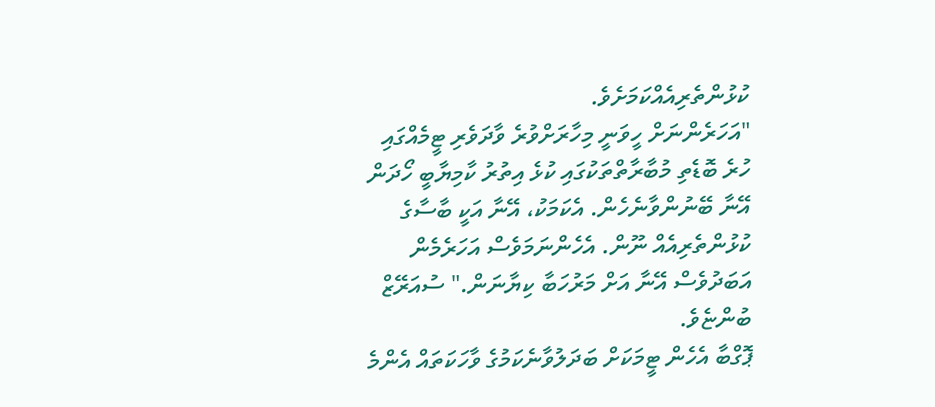ކުޅުންތެރިއެއްކަމަށެވެ.
"އަހަރެންނަށް ހީވަނީ މިހާރަށްވުރެ ވާދަވެރި ޓީމެއްގައި ހުރެ ބޮޑެތި މުބާރާތްތަކުގައި ކުޅެ އިތުރު ކާމިޔާބީ ހޯދަން އޭނާ ބޭނުންވާނެހެން. އެކަމަކު، އޭނާ އަކީ ބާސާގެ ކުޅުންތެރިއެއް ނޫން. އެހެންނަމަވެސް އަހަރެމެން އަބަދުވެސް އޭނާ އަށް މަރުހަބާ ކިޔާނަން." ސުއަރޭޒް ބުންޏެވެ.
ޕޮގްބާ އެހެން ޓީމަކަށް ބަދަލުވާނެކަމުގެ ވާހަކަތައް އެންމެ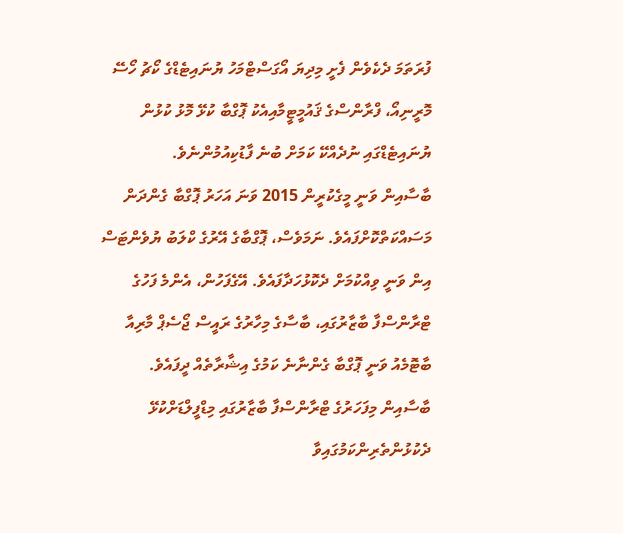ފުރަތަމަ ދެކެވެން ފެށީ މިދިޔަ އޯގަސްޓްމަހު ޔުނައިޓެޑްގެ ކޯޗު ހޯސޭ މޮރީނިއޯ، ފްރާންސްގެ ޤައުމީޓީމާއިއެކު ޕޮގްބާ ކުޅޭ މޮޅު ކުޅުން ޔުނައިޓެޑްގައި ނުދެއްކޭ ކަމަށް ބުނެ ފާޑުކިއުމުންނެވެ.
ބާސާއިން ވަނީ މީގެކުރީން 2015 ވަނަ އަހަރު ޕޮގްބާ ގެންދަން މަސައްކަތްކޮށްފައެވެ. ނަމަވެސް، ޕޮގްބާގެ އޭރުގެ ކްލަބު ޔުވެންޓަސް އިން ވަނީ ވިއްކުމަށް ދެކޮޅުހަދާފައެވެ. އޭގެފަހުން، އެންމެ ފަހުގެ ޓްރާންސްފާ ބާޒާރުގައި، ބާސާގެ މިހާރުގެ ރައީސް ޖޯސެޕް މާރިއާ ބާޓޮމެއު ވަނީ ޕޮގްބާ ގެންނާނެ ކަމުގެ އިޝާރާތެއް ދީފައެވެ.
ބާސާއިން މިފަހަރުގެ ޓްރާންސްފާ ބާޒާރުގައި މިޑްފީލްޑަށްކުޅޭ ދެކުޅުންތެރިންކަމުގައިވާ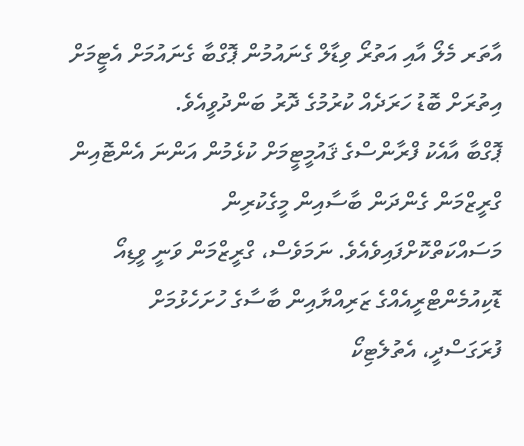އާތަރ މެލޯ އާއި އަތުރޯ ވިޑާލް ގެނައުމުން ޕޮގްބާ ގެނައުމަށް އެޓީމަށް އިތުރަށް ބޮޑު ހަރަދެއް ކުރުމުގެ ދޮރު ބަންދުވީއެވެ.
ޕޮގްބާ އާއެކު ފްރާންސްގެ ޤައުމީޓީމަށް ކުޅެމުން އަންނަ އެންޓޮއިން ގްރީޒްމަން ގެންދަން ބާސާއިން މީގެކުރިން މަސައްކަތްކޮށްފައިވެއެވެ. ނަމަވެސް، ގްރީޒްމަން ވަނީ ވީޑިއޯ ޑޮކިއުމެންޓްރީއެއްގެ ޒަރިއްޔާއިން ބާސާގެ ހުށަހެޅުމަށް ފުރަގަސްދީ، އެތުލެޓިކޯ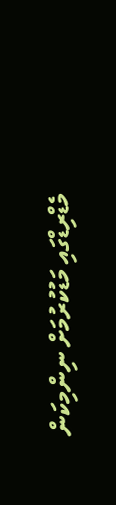މެޑްރިޑްގައި މަޑުކުރުމަށް ނިންމިކަން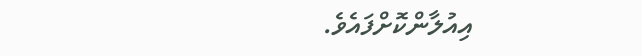އިއުލާންކޮށްފައެވެ.